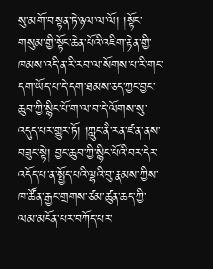སུ་མགོ་བསྟན་ཏེ་ཉལ་ལ་ལོ། །སྟོང་གསུམ་གྱི་སྟོང་ཆེན་པོའི་འཇིག་རྟེན་གྱི་ཁམས་འདི་ན་རི་རབ་ལ་སོགས་པ་རི་གང་དག་ཡོད་པ་དེ་དག་ཐམས་ཅད་ཀྱང་བྱང་ཆུབ་ཀྱི་སྙིང་པོ་ག་ལ་བ་དེ་ལོགས་སུ་འདུད་པར་གྱུར་ཏོ། །ཀླུང་ནཻ་རན་ཛ་ན་ནས་བཟུང་སྟེ། བྱང་ཆུབ་ཀྱི་སྙིང་པོའི་བར་དེར་འདོད་པ་ན་སྤྱོད་པའི་ལྷའི་བུ་རྣམས་ཀྱིས་ཁ་ཚོན་རྒྱང་གྲགས་ཙམ་ཚུན་ཆད་ཀྱི་ལམ་མངོན་པར་བཀོད་པར་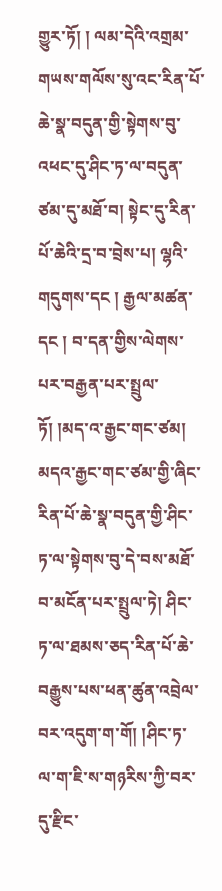གྱུར་ཏོ། ། ལམ་དེའི་འགྲམ་གཡས་གལོས་སུ་འང་རིན་པོ་ཆེ་སྣ་བདུན་གྱི་སྟེགས་བུ་འཕང་དུ་ཤིང་ཏ་ལ་བདུན་ཙམ་དུ་མཐོ་བ། སྟེང་དུ་རིན་པོ་ཆེའི་དྲ་བ་བྲེས་པ། ལྷའི་གདུགས་དང ། རྒྱལ་མཚན་དང ། བ་དན་གྱིས་ལེགས་པར་བརྒྱན་པར་སྤྲུལ་ཏོ། །མད་འ་རྒྱང་གང་ཙམ། མདའ་རྒྱང་གང་ཙམ་གྱི་ཞིང་རིན་པོ་ཆེ་སྣ་བདུན་གྱི་ཤིང་ཏ་ལ་སྟེགས་བུ་དེ་བས་མཐོ་བ་མངོན་པར་སྤྲུལ་ཏེ། ཤིང་ཏ་ལ་ཐམས་ཅད་རིན་པོ་ཆེ་བརྒྱུས་པས་ཕན་ཚུན་འབྲེལ་བར་འདུག་ག་གོ། །ཤིང་ཏ་ལ་ག་ཇི་ས་གཉརིས་ཀྱི་བར་དུ་རྫིང་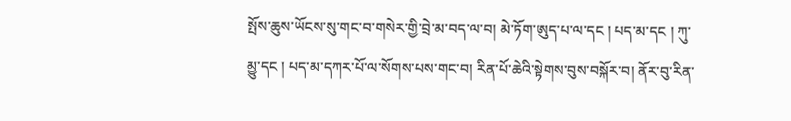སྤོས་ཆུས་ཡོངས་སུ་གང་བ་གསེར་གྱི་བྲེ་མ་བད་ལ་བ། མེ་ཏོག་ཨུད་པ་ལ་དང ། པད་མ་དང ། ཀུ་མྱུ་དང ། པད་མ་དཀར་པོ་ལ་སོགས་པས་གང་བ། རིན་པོ་ཆེའི་སྟེགས་བུས་བསྐོར་བ། ནོར་བུ་རིན་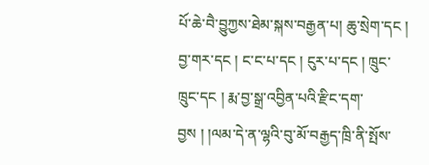པོ་ཆེ་བཻ་བྱུཀྱས་ཐེམ་སྐས་བརྒྱན་པ། ཆུ་སྲེག་དང ། བྱ་གར་དང ། ང་ང་པ་དང ། ངུར་པ་དང ། ཁྲུང་ཁྲུང་དང ། རྨ་བྱ་སྒྲ་འབྱིན་པའི་རྫིང་དག་བྱས ། །ལམ་དེ་ན་ལྷའི་བུ་མོ་བརྒྱད་ཁྲི་ནི་སྤོས་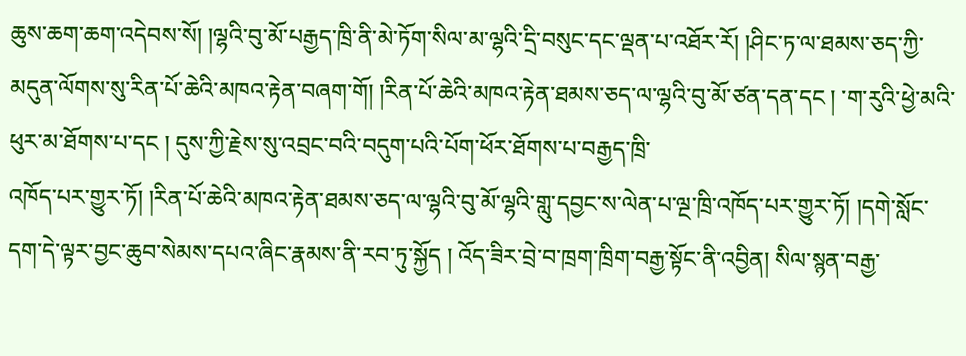ཆུས་ཆག་ཆག་འདེབས་སོ། །ལྷའི་བུ་མོ་པརྒྱད་ཁྲི་ནི་མེ་ཏོག་སིལ་མ་ལྷའི་དྲི་བསུང་དང་ལྡན་པ་འཐོར་རོ། །ཤིང་ཏ་ལ་ཐམས་ཅད་ཀྱི་མདུན་ལོགས་སུ་རིན་པོ་ཆེའི་མཁའ་རྟེན་བཞག་གོ། །རིན་པོ་ཆེའི་མཁའ་རྟེན་ཐམས་ཅད་ལ་ལྷའི་བུ་མོ་ཙན་དན་དང ། ་ག་རུའི་ཕྱེ་མའི་ཕུར་མ་ཐོགས་པ་དང ། དུས་ཀྱི་རྗེས་སུ་འབྲང་བའི་བདུག་པའི་པོག་ཕོར་ཐོགས་པ་བརྒྱད་ཁྲི་
འཁོད་པར་གྱུར་ཏོ། །རིན་པོ་ཆེའི་མཁའ་རྟེན་ཐམས་ཅད་ལ་ལྷའི་བུ་མོ་ལྷའི་གླུ་དབྱང་ས་ལེན་པ་ལྔ་ཁྲི་འཁོད་པར་གྱུར་ཏོ། །དགེ་སློང་དག་དེ་ལྟར་བྱང་ཆུབ་སེམས་དཔའ་ཞིང་རྣམས་ནི་རབ་ཏུ་སྐྱོད ། འོད་ཟིར་བྲེ་བ་ཁྲག་ཁྲིག་བརྒྱ་སྟོང་ནི་འབྱིན། སིལ་སྙན་བརྒྱ་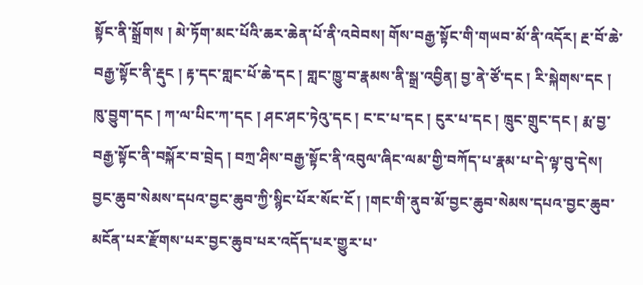སྟོང་ནི་སྒྲོགས ། མེ་ཏོག་མང་པོའི་ཆར་ཆེན་པོ་ནི་འབེབས། གོས་བརྒྱ་སྟོང་གི་གཡབ་མོ་ནི་འདོར། རྔ་བོ་ཆེ་བརྒྱ་སྟོང་ནི་རྡུང ། རྟ་དང་གླང་པོ་ཆེ་དང ། གླང་ཁྱུ་བ་རྣམས་ནི་སྒྲ་འབྱིན། བྱ་ནེ་ཙོ་དང ། རི་སྐེགས་དང ། ཁུ་བྱུག་དང ། ཀ་ལ་པིང་ཀ་དང ། ཤང་ཤང་ཏེའུ་དང ། ང་ང་པ་དང ། ངུར་པ་དང ། ཁྲུང་གྲུང་དང ། རྨ་བྱ་བརྒྱ་སྟོང་ནི་བསྐོར་བ་བྲེད ། བཀྲ་ཤིས་བརྒྱ་སྟོང་ནི་འབུལ་ཞིང་ལམ་གྱི་བཀོད་པ་རྣམ་པ་དེ་ལྟ་བུ་དེས། བྱང་ཆུབ་སེམས་དཔའ་བྱང་ཆུབ་ཀྱི་སྙིང་པོར་སོང་ངོ ། །གང་གི་ནུབ་མོ་བྱང་ཆུབ་སེམས་དཔའ་བྱང་ཆུབ་མངོན་པར་རྫོགས་པར་བྱང་ཆུབ་པར་འདོད་པར་གྱུར་པ་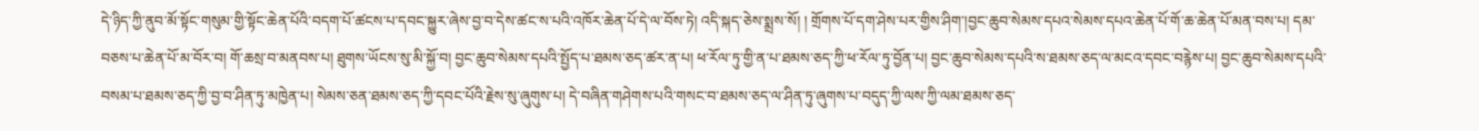དེ་ཉིད་ཀྱི་ནུབ་མོ་སྟོང་གསུམ་གྱི་སྟོང་ཆེན་པོའི་བདག་པོ་ཚངས་པ་དབང་སྐྱུར་ཞེས་བྱ་བ་དེས་ཚང་ས་པའི་འཁོར་ཆེན་པོ་དེ་ལ་བོས་ཏེ། འདི་སྐད་ཅེས་སྨྲས་སོ། ། གྲོགས་པོ་དག་ཤེས་པར་གྱིས་ཤིག་།བྱང་ཆུབ་སེམས་དཔའ་སེམས་དཔའ་ཆེན་པོ་གོ་ཆ་ཆེན་པོ་མན་བས་པ། དམ་བཅས་པ་ཆེན་པོ་མ་བོར་བ། གོ་ཆསྲ་བ་མནབས་པ། ཐུགས་ཡོངས་སུ་མི་སྐྱོ་བ། བྱང་ཆུབ་སེམས་དཔའི་སྤྱོད་པ་ཐམས་ཅད་ཚར་ན་པ། ཕ་རོལ་ཏུ་གྱི་ན་པ་ཐམས་ཅད་ཀྱི་ཕ་རོལ་ཏུ་བྱོན་པ། བྱང་ཆུབ་སེམས་དཔའི་ས་ཐམས་ཅད་ལ་མངའ་དབང་བརྙེས་པ། བྱང་ཆུབ་སེམས་དཔའི་བསམ་པ་ཐམས་ཅད་ཀྱི་བྱ་བ་ཤིན་ཏུ་མཁྱེན་པ། སེམས་ཅན་ཐམས་ཅད་ཀྱི་དབང་པོའི་རྗེས་སུ་ཞུགུས་པ། དེ་བཞིན་གཤེགས་པའི་གསང་བ་ཐམས་ཅད་ལ་ཤིན་ཏུ་ཞུགས་པ་བདུད་ཀྱི་ལས་ཀྱི་ལམ་ཐམས་ཅད་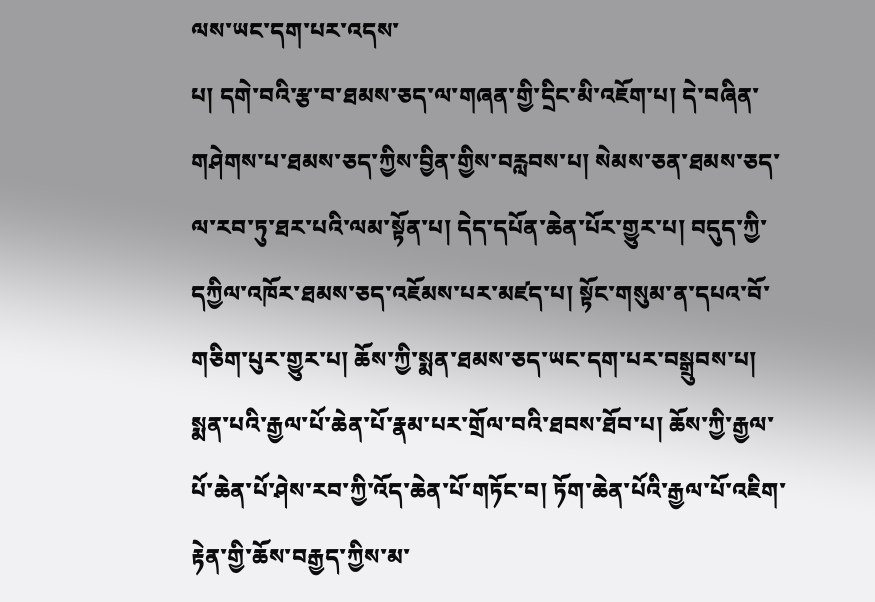ལས་ཡང་དག་པར་འདས་
པ། དགེ་བའི་རྩ་བ་ཐམས་ཅད་ལ་གཞན་གྱི་དྲིང་མི་འཇོག་པ། དེ་བཞིན་གཤེགས་པ་ཐམས་ཅད་ཀྱིས་བྱིན་གྱིས་བརླབས་པ། སེམས་ཅན་ཐམས་ཅད་ལ་རབ་ཏུ་ཐར་པའི་ལམ་སྟོན་པ། དེད་དཔོན་ཆེན་པོར་གྱུར་པ། བདུད་ཀྱི་དཀྱིལ་འཁོར་ཐམས་ཅད་འཇོམས་པར་མཛད་པ། སྟོང་གསུམ་ན་དཔའ་བོ་གཅིག་པུར་གྱུར་པ། ཆོས་ཀྱི་སྨན་ཐམས་ཅད་ཡང་དག་པར་བསྒྲུབས་པ། སྨན་པའི་རྒྱལ་པོ་ཆེན་པོ་རྣམ་པར་གྲོལ་བའི་ཐབས་ཐོབ་པ། ཆོས་ཀྱི་རྒྱལ་པོ་ཆེན་པོ་ཤེས་རབ་ཀྱི་འོད་ཆེན་པོ་གཏོང་བ། ཏོག་ཆེན་པོའི་རྒྱལ་པོ་འཇིག་རྟེན་གྱི་ཆོས་བརྒྱད་ཀྱིས་མ་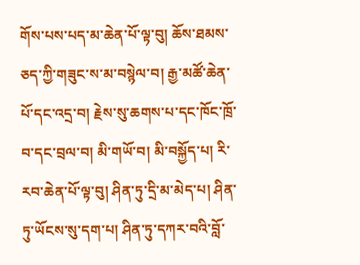གོས་པས་པད་མ་ཆེན་པོ་ལྟ་བུ། ཆོས་ཐམས་ཅད་ཀྱི་གཟུང་ས་མ་བསྙེལ་བ། རྒྱ་མཚོ་ཆེན་པོ་དང་འདྲ་བ། རྗེས་སུ་ཆགས་པ་དང་ཁོང་ཁྲོ་བ་དང་བྲལ་བ། མི་གཡོ་བ། མི་བསྐྱོད་པ། རི་རབ་ཆེན་པོ་ལྟ་བུ། ཤིན་ཏུ་དྲི་མ་མེད་པ། ཤིན་ཏུ་ཡོངས་སུ་དག་པ། ཤིན་ཏུ་དཀར་བའི་བློ་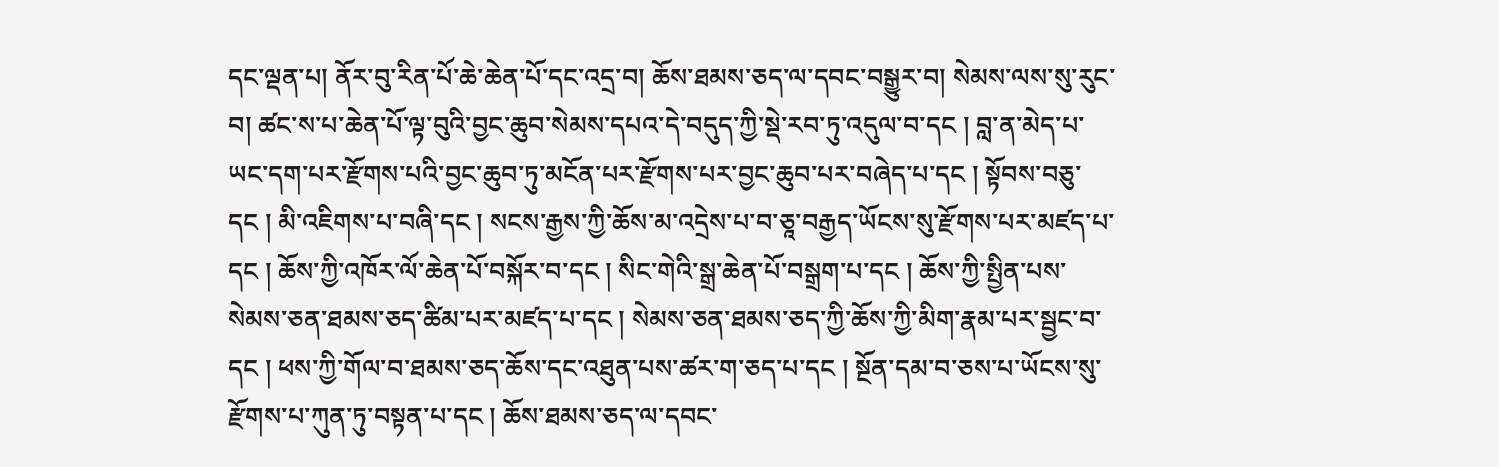དང་ལྡན་པ། ནོར་བུ་རིན་པོ་ཆེ་ཆེན་པོ་དང་འདྲ་བ། ཆོས་ཐམས་ཅད་ལ་དབང་བསྒྱུར་བ། སེམས་ལས་སུ་རུང་བ། ཚང་ས་པ་ཆེན་པོ་ལྟ་བུའི་བྱང་ཆུབ་སེམས་དཔའ་དེ་བདུད་ཀྱི་སྡེ་རབ་ཏུ་འདུལ་བ་དང ། བླ་ན་མེད་པ་ཡང་དག་པར་རྫོགས་པའི་བྱང་ཆུབ་ཏུ་མངོན་པར་རྫོགས་པར་བྱང་ཆུབ་པར་བཞེད་པ་དང ། སྟོབས་བཅུ་དང ། མི་འཇིགས་པ་བཞི་དང ། སངས་རྒྱས་ཀྱི་ཆོས་མ་འདྲེས་པ་བ་ཅཱ་བརྒྱད་ཡོངས་སུ་རྫོགས་པར་མཛད་པ་དང ། ཆོས་ཀྱི་འཁོར་ལོ་ཆེན་པོ་བསྐོར་བ་དང ། སིང་གེའི་སྒྲ་ཆེན་པོ་བསྒྲག་པ་དང ། ཆོས་ཀྱི་སྤྱིན་པས་སེམས་ཅན་ཐམས་ཅད་ཚིམ་པར་མཛད་པ་དང ། སེམས་ཅན་ཐམས་ཅད་ཀྱི་ཆོས་ཀྱི་མིག་རྣམ་པར་སྦྱང་བ་དང ། ཕས་ཀྱི་གོལ་བ་ཐམས་ཅད་ཆོས་དང་འཐུན་པས་ཚར་ག་ཅད་པ་དང ། སྔོན་དམ་བ་ཅས་པ་ཡོངས་སུ་རྫོགས་པ་ཀུན་ཏུ་བསྟན་པ་དང ། ཆོས་ཐམས་ཅད་ལ་དབང་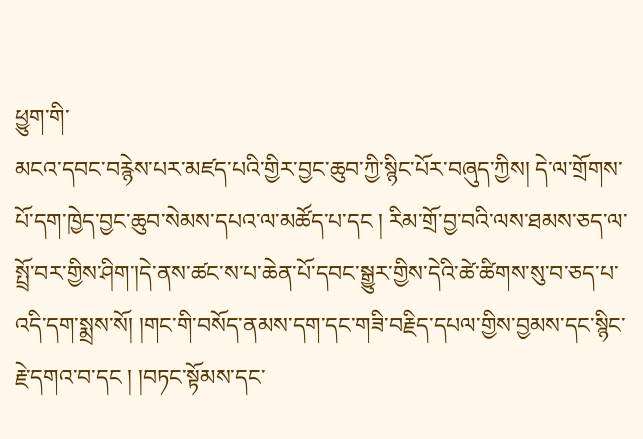ཕྱུག་གི་
མངའ་དབང་བརྙེས་པར་མཛད་པའི་གྱིར་བྱང་ཆུབ་ཀྱི་སྙིང་པོར་བཞུད་ཀྱིས། དེ་ལ་གྲོགས་པོ་དག་ཁྱེད་བྱང་ཆུབ་སེམས་དཔའ་ལ་མཚོད་པ་དང ། རིམ་གྲོ་བྱ་བའི་ལས་ཐམས་ཅད་ལ་སྤྲོ་བར་གྱིས་ཤིག་།དེ་ནས་ཚང་ས་པ་ཆེན་པོ་དབང་སྒྱུར་གྱིས་དེའི་ཚེ་ཚིགས་སུ་བ་ཅད་པ་འདི་དག་སྨྲས་སོ། །གང་གི་བསོད་ནམས་དག་དང་གཟི་བརྗིད་དཔལ་གྱིས་བྱམས་དང་སྙིང་རྗེ་དགའ་བ་དང ། །བཏང་སྟོམས་དང་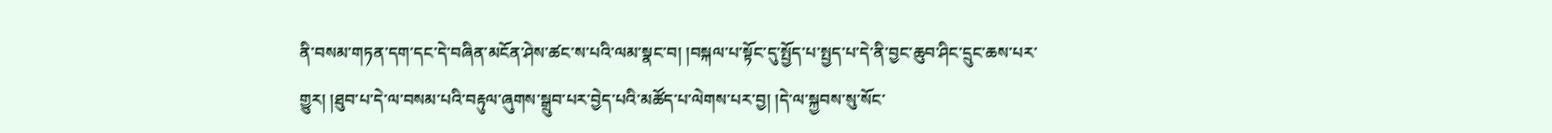ནི་བསམ་གཏན་དག་དང་དེ་བཞིན་མངོན་ཤེས་ཚང་ས་པའི་ལམ་སྣང་བ། །བསྐལ་པ་སྟོང་དུ་སྤྱོད་པ་སྤྱད་པ་དེ་ནི་བྱང་ཆུབ་ཤིང་དྲུང་ཆས་པར་གྱུར། །ཐུབ་པ་དེ་ལ་བསམ་པའི་བརྟུལ་ཞུགས་སྒྲུབ་པར་བྱེད་པའི་མཚོད་པ་ལེགས་པར་བྱ། །དེ་ལ་སྐྱབས་སུ་སོང་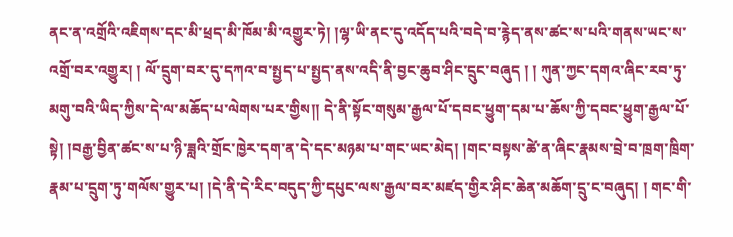ནང་ན་འགྲོའི་འཇིགས་དང་མི་ཕྲད་མི་ཁོམ་མི་འགྱུར་ཏེ། །ལྷ་ཡི་ནང་དུ་འདོད་པའི་བདེ་བ་རྙེད་ནས་ཚང་ས་པའི་གནས་ཡང་ས་འགྲོ་བར་འགྱུར། ། ལོ་དྲུག་བར་དུ་དཀའ་བ་སྤྱད་པ་སྤྱད་ནས་འདི་ནི་བྱང་ཆུབ་ཤིང་དྲུང་བཞུད ། ། ཀུན་ཀྱང་དགའ་ཞིང་རབ་ཏུ་མགུ་བའི་ཡིད་ཀྱིས་དེ་ལ་མཆོད་པ་ལེགས་པར་གྱིས།། དེ་ནི་སྟོང་གསུམ་རྒྱལ་པོ་དབང་ཕྱུག་དམ་པ་ཆོས་ཀྱི་དབང་ཕྱུག་རྒྱལ་པོ་སྟེ། །བརྒྱ་བྱིན་ཚང་ས་པ་ཉི་ཟླའི་གྲོང་ཁྱེར་དག་ན་དེ་དང་མཉམ་པ་གང་ཡང་མེད། །གང་བསྟས་ཚེ་ན་ཞིང་རྣམས་བྲེ་བ་ཁྲག་ཁྲིག་རྣམ་པ་དྲུག་ཏུ་གལོས་གྱུར་པ། །དེ་ནི་དེ་རིང་བདུད་ཀྱི་དཔུང་ལས་རྒྱལ་བར་མཛད་གྱིར་ཤིང་ཆེན་མཆོག་དྲུ་ང་བཞུད། ། གང་གི་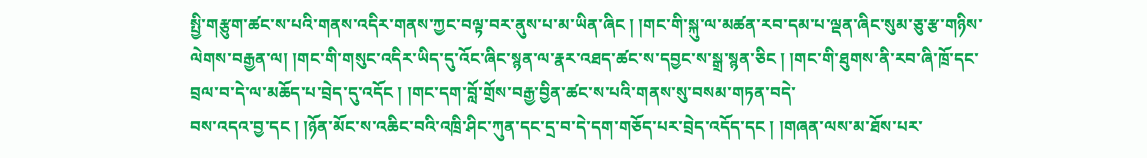སྤྱི་གརྩུག་ཚང་ས་པའི་གནས་འདིར་གནས་ཀྱང་བལྟ་བར་ནུས་པ་མ་ཡིན་ཞིང ། །གང་གི་སྐུ་ལ་མཚན་རབ་དམ་པ་ལྡན་ཞིང་སུམ་ཅུ་རྩ་གཉིས་ལེགས་བརྒྱན་ལ། །གང་གི་གསུང་འདིར་ཡིད་དུ་འོང་ཞིང་སྙན་ལ་རྣར་འཐད་ཚང་ས་དབྱང་ས་སྒྲ་སྙན་ཅིང ། །གང་གི་ཐུགས་ནི་རབ་ཞི་ཁྲོ་དང་བྲལ་བ་དེ་ལ་མཆོད་པ་བྲེད་དུ་འདོང ། །གང་དག་བློ་གྲོས་བརྒྱ་བྱིན་ཚང་ས་པའི་གནས་སུ་བསམ་གཏན་བདེ་
བས་འདའ་བྱ་དང ། །ཉོན་མོང་ས་འཆིང་བའི་འཁྲི་ཤིང་ཀུན་དང་དྲ་བ་དེ་དག་གཅོད་པར་བྲེད་འདོད་དང ། །གཞན་ལས་མ་ཐོས་པར་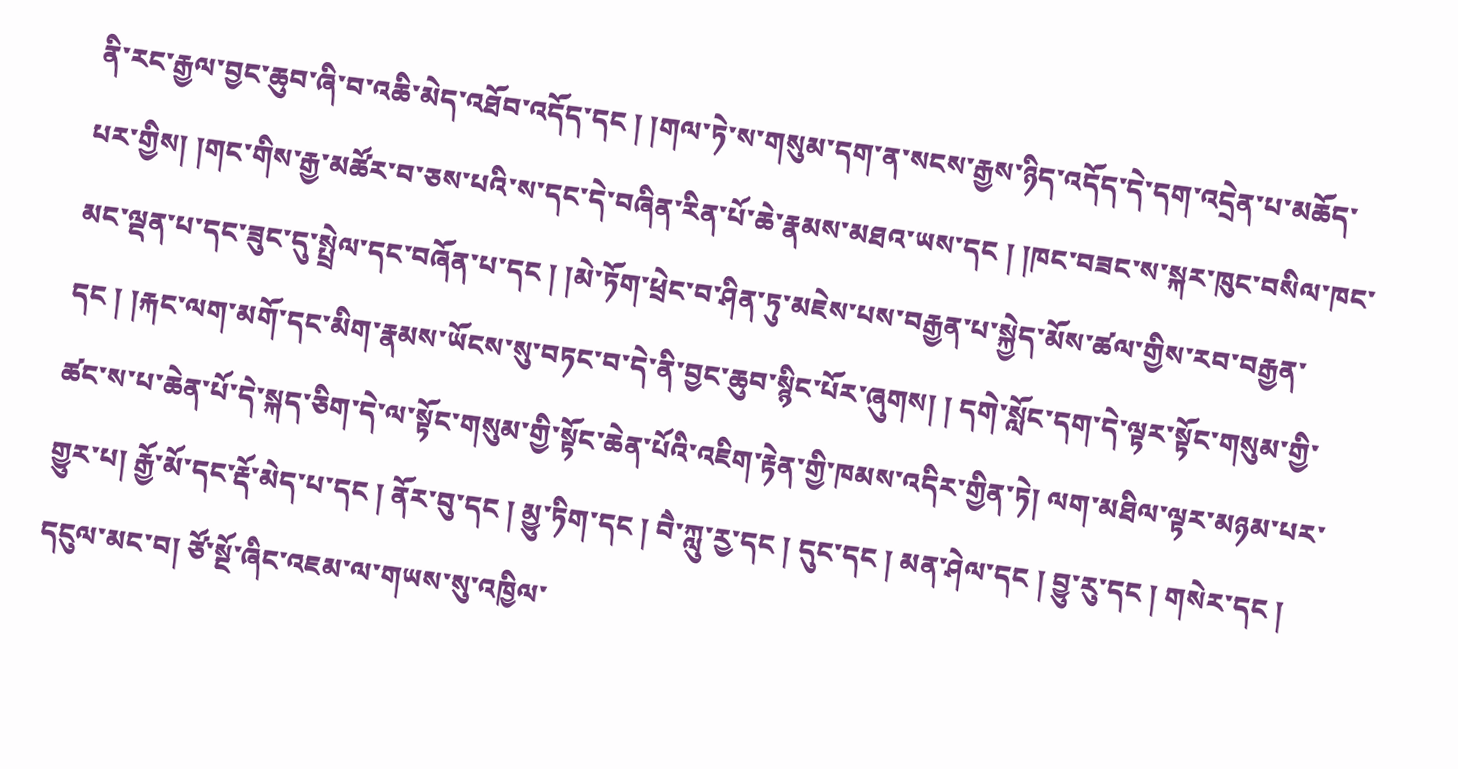ནི་རང་རྒྱལ་བྱང་ཆུབ་ཞི་བ་འཆི་མེད་འཐོབ་འདོད་དང ། །གལ་ཏེ་ས་གསུམ་དག་ན་སངས་རྒྱས་ཉིད་འདོད་དེ་དག་འདྲེན་པ་མཆོད་པར་གྱིས། །གང་གིས་རྒྱ་མཚོར་བ་ཅས་པའི་ས་དང་དེ་བཞིན་རིན་པོ་ཆེ་རྣམས་མཐའ་ཡས་དང ། །ཁང་བཟང་ས་སྐར་ཁུང་བསིལ་ཁང་མང་ལྡན་པ་དང་ཟུང་དུ་སྤྲེལ་དང་བཞོན་པ་དང ། །མེ་ཏོག་ཕྲེང་བ་ཤིན་ཏུ་མཇེས་པས་བརྒྱན་པ་སྐྱེད་མོས་ཚལ་གྱིས་རབ་བརྒྱན་དང ། །རྐང་ལག་མགོ་དང་མིག་རྣམས་ཡོངས་སུ་བཏང་བ་དེ་ནི་བྱང་ཆུབ་སྙིང་པོར་ཞུགས། ། དགེ་སློང་དག་དེ་ལྟར་སྟོང་གསུམ་གྱི་ཚང་ས་པ་ཆེན་པོ་དེ་སྐད་ཅིག་དེ་ལ་སྟོང་གསུམ་གྱི་སྟོང་ཆེན་པོའི་འཇིག་རྟེན་གྱི་ཁམས་འདིར་གྱིན་ཏེ། ལག་མཐིལ་ལྟར་མཉམ་པར་གྱུར་པ། རྒྱོ་མོ་དང་རྡོ་མེད་པ་དང ། ནོར་བུ་དང ། མྱུ་ཏིག་དང ། བཻ་ཀླུ་རྱ་དང ། དུང་དང ། མན་ཤེལ་དང ། བྱུ་རུ་དང ། གསེར་དང ། དངུལ་མང་བ། ཙོ་སྔོ་ཞིང་འཇམ་ལ་གཡས་སུ་འཁྱིལ་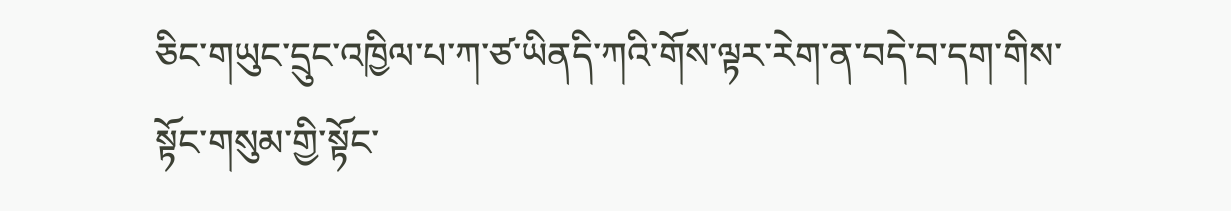ཅིང་གཡུང་དྲུང་འཁྱིལ་པ་ཀ་ཙ་ཡིནདི་ཀའི་གོས་ལྟར་རེག་ན་བདེ་བ་དག་གིས་སྟོང་གསུམ་གྱི་སྟོང་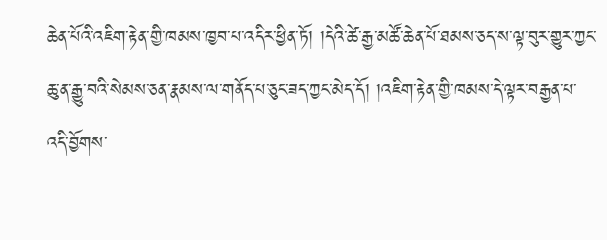ཆེན་པོའི་འཇིག་རྟེན་གྱི་ཁམས་ཁྱབ་པ་འདིར་ཕྱིན་ཏོ། །དེའི་ཚེ་རྒྱ་མཚོ་ཆེན་པོ་ཐམས་ཅད་ས་ལྟ་བུར་གྱུར་ཀྱང་ཆུ་ན་རྒྱུ་བའི་སེམས་ཅན་རྣམས་ལ་གནོད་པ་ཅུང་ཟད་ཀྱང་མེད་དོ། །འཇིག་རྟེན་གྱི་ཁམས་དེ་ལྟར་བརྒྱན་པ་འདི་བྱོགས་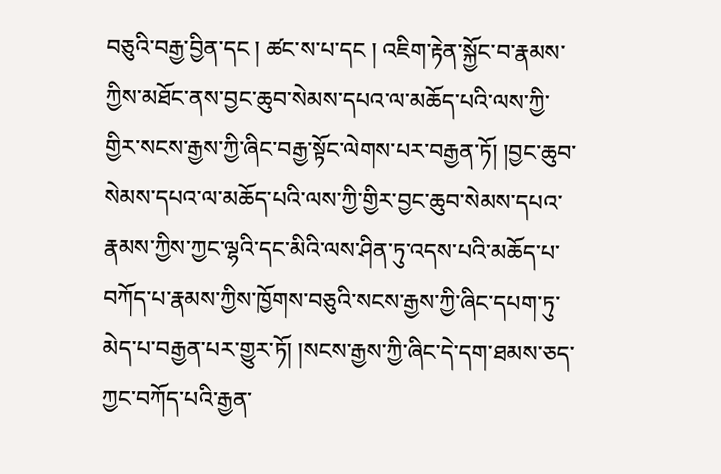བཅུའི་བརྒྱ་བྱིན་དང ། ཚང་ས་པ་དང ། འཇིག་རྟེན་སྐྱོང་བ་རྣམས་ཀྱིས་མཐོང་ནས་བྱང་ཆུབ་སེམས་དཔའ་ལ་མཆོད་པའི་ལས་ཀྱི་གྱིར་སངས་རྒྱས་ཀྱི་ཞིང་བརྒྱ་སྟོང་ལེགས་པར་བརྒྱན་ཏོ། །བྱང་ཆུབ་སེམས་དཔའ་ལ་མཆོད་པའི་ལས་ཀྱི་གྱིར་བྱང་ཆུབ་སེམས་དཔའ་རྣམས་ཀྱིས་ཀྱང་ལྷའི་དང་མིའི་ལས་ཤིན་ཏུ་འདས་པའི་མཆོད་པ་
བཀོད་པ་རྣམས་ཀྱིས་ཁྱོགས་བཅུའི་སངས་རྒྱས་ཀྱི་ཞིང་དཔག་ཏུ་མེད་པ་བརྒྱན་པར་གྱུར་ཏོ། །སངས་རྒྱས་ཀྱི་ཞིང་དེ་དག་ཐམས་ཅད་ཀྱང་བཀོད་པའི་རྒྱན་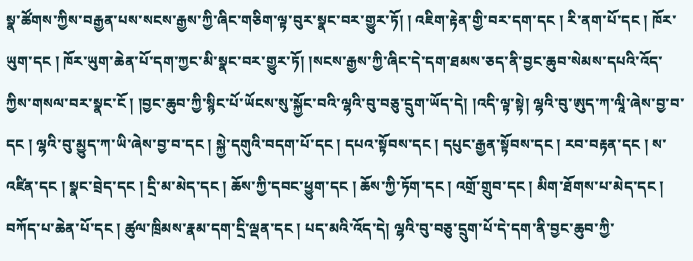སྣ་ཚོགས་ཀྱིས་བརྒྱན་པས་སངས་རྒྱས་ཀྱི་ཞིང་གཅིག་ལྟ་བུར་སྣང་བར་གྱུར་ཏོ། ། འཇིག་རྟེན་གྱི་བར་དག་དང ། རི་ནག་པོ་དང ། ཁོར་ཡུག་དང ། ཁོར་ཡུག་ཆེན་པོ་དག་ཀྱང་མི་སྣང་བར་གྱུར་ཏོ། །སངས་རྒྱས་ཀྱི་ཞིང་དེ་དག་ཐམས་ཅད་ནི་བྱང་ཆུབ་སེམས་དཔའི་འོད་ཀྱིས་གསལ་བར་སྣང་ངོ ། །བྱང་ཆུབ་ཀྱི་སྙིང་པོ་ཡོངས་སུ་སྐྱོང་བའི་ལྷའི་བུ་བཅུ་དྲུག་ཡོད་དེ། །འདི་ལྟ་སྟེ། ལྷའི་བུ་ཨུད་ཀ་ལཱི་ཞེས་བྱ་བ་དང ། ལྷའི་བུ་མྱུད་ཀ་ཡི་ཞེས་བྱ་བ་དང ། སྐྱེ་དགུའི་བདག་པོ་དང ། དཔའ་སྟོབས་དང ། དཔུང་རྒྱན་སྟོབས་དང ། རབ་བརྟན་དང ། ས་འཛིན་དང ། སྣང་བྲེད་དང ། དྲི་མ་མེད་དང ། ཆོས་ཀྱི་དབང་ཕྱུག་དང ། ཆོས་ཀྱི་ཏོག་དང ། འགྲོ་གྲུབ་དང ། མིག་ཐོགས་པ་མེད་དང ། བཀོད་པ་ཆེན་པོ་དང ། ཚུལ་ཁྲིམས་རྣམ་དག་དྲི་ལྡན་དང ། པད་མའི་འོད་དེ། ལྷའི་བུ་བཅུ་དྲུག་པོ་དེ་དག་ནི་བྱང་ཆུབ་ཀྱི་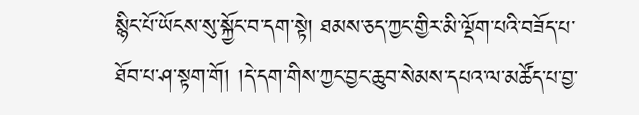སྙིང་པོ་ཡོངས་སུ་སྐྱོང་བ་དག་སྟེ། ཐམས་ཅད་ཀྱང་གྱིར་མི་ལྡོག་པའི་བཟོད་པ་ཐོབ་པ་ཤ་སྟག་གོ། །དེ་དག་གིས་ཀྱང་བྱང་ཆུབ་སེམས་དཔའ་ལ་མཚོད་པ་བྱ་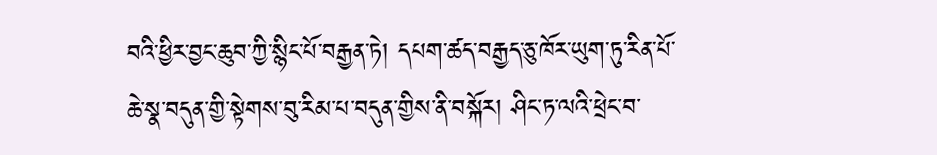བའི་ཕྱིར་བྱང་ཆུབ་ཀྱི་སྙིང་པོ་བརྒྱན་ཏེ། དཔག་ཚད་བརྒྱད་ཅུ་ཁོར་ཡུག་ཏུ་རིན་པོ་ཆེ་སྣ་བདུན་གྱི་སྟེགས་བུ་རིམ་པ་བདུན་གྱིས་ནི་བསྐོར། ཤིང་ཏ་ལའི་ཕྲེང་བ་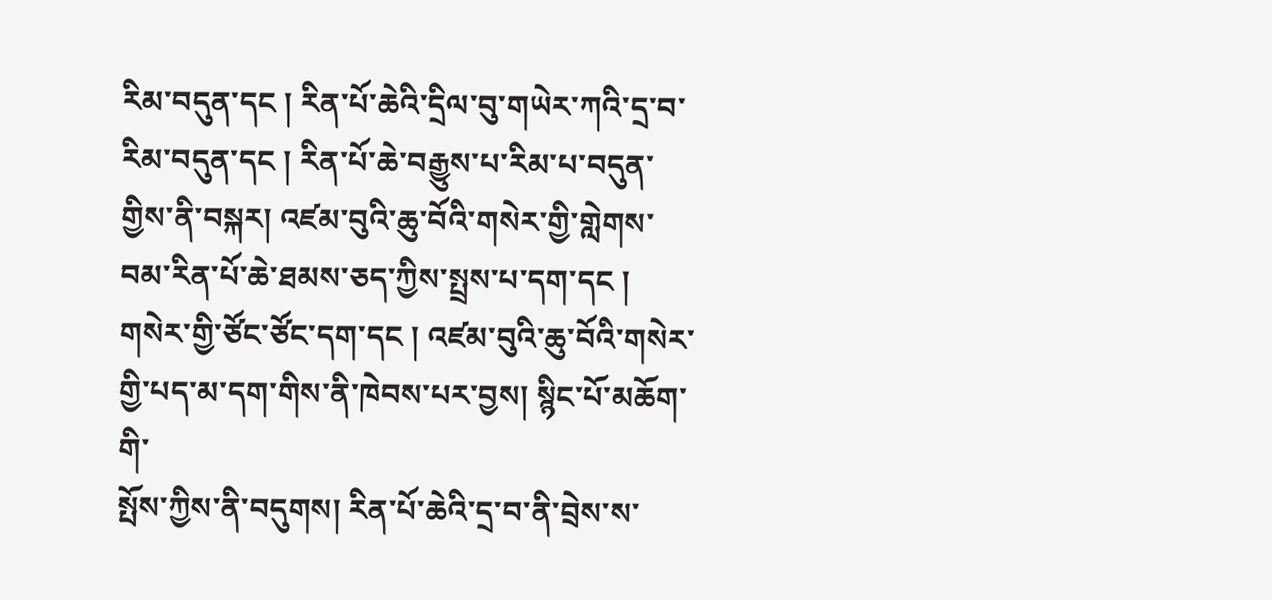རིམ་བདུན་དང ། རིན་པོ་ཆེའི་དྲིལ་བུ་གཡེར་ཀའི་དྲ་བ་རིམ་བདུན་དང ། རིན་པོ་ཆེ་བརྒྱུས་པ་རིམ་པ་བདུན་གྱིས་ནི་བསྐར། འཛམ་བུའི་ཆུ་བོའི་གསེར་གྱི་གླེགས་བམ་རིན་པོ་ཆེ་ཐམས་ཅད་ཀྱིས་སྤྲས་པ་དག་དང ། གསེར་གྱི་ཙོང་ཙོང་དག་དང ། འཛམ་བུའི་ཆུ་བོའི་གསེར་གྱི་པད་མ་དག་གིས་ནི་ཁེབས་པར་བྱས། སྙིང་པོ་མཆོག་གི་
སྤོས་ཀྱིས་ནི་བདུགས། རིན་པོ་ཆེའི་དྲ་བ་ནི་བྲེས་ས་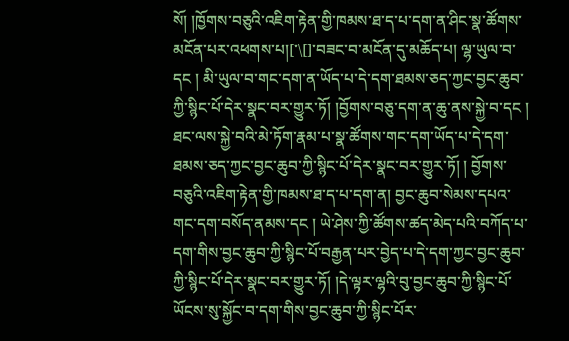སོ། །ཁྱོགས་བཅུའི་འཇིག་རྟེན་གྱི་ཁམས་ཐ་ད་པ་དག་ན་ཤིང་སྣ་ཚོགས་མངོན་པར་འཕགས་པ།[་\[]་བཟང་བ་མངོན་དུ་མཆོད་པ། ལྷ་ཡུལ་བ་དང ། མི་ཡུལ་བ་གང་དག་ན་ཡོད་པ་དེ་དག་ཐམས་ཅད་ཀྱང་བྱང་ཆུབ་ཀྱི་སྙིང་པོ་དེར་སྣང་བར་གྱུར་ཏོ། །བྱོགས་བཅུ་དག་ན་ཆུ་ནས་སྐྱེ་བ་དང ། ཐང་ལས་སྐྱེ་བའི་མེ་ཏོག་རྣམ་པ་སྣ་ཚོགས་གང་དག་ཡོད་པ་དེ་དག་ཐམས་ཅད་ཀྱང་བྱང་ཆུབ་ཀྱི་སྙིང་པོ་དེར་སྣང་བར་གྱུར་ཏོ། ། བྱོགས་བཅུའི་འཇིག་རྟེན་གྱི་ཁམས་ཐ་ད་པ་དག་ན། བྱང་ཆུབ་སེམས་དཔའ་གང་དག་བསོད་ནམས་དང ། ཡེ་ཤེས་ཀྱི་ཚོགས་ཚད་མེད་པའི་བཀོད་པ་དག་གིས་བྱང་ཆུབ་ཀྱི་སྙིང་པོ་བརྒྱན་པར་བྱེད་པ་དེ་དག་ཀྱང་བྱང་ཆུབ་ཀྱི་སྙིང་པོ་དེར་སྣང་བར་གྱུར་ཏོ། །དེ་ལྟར་ལྷའི་བུ་བྱང་ཆུབ་ཀྱི་སྙིང་པོ་ཡོངས་སུ་སྐྱོང་བ་དག་གིས་བྱང་ཆུབ་ཀྱི་སྙིང་པོར་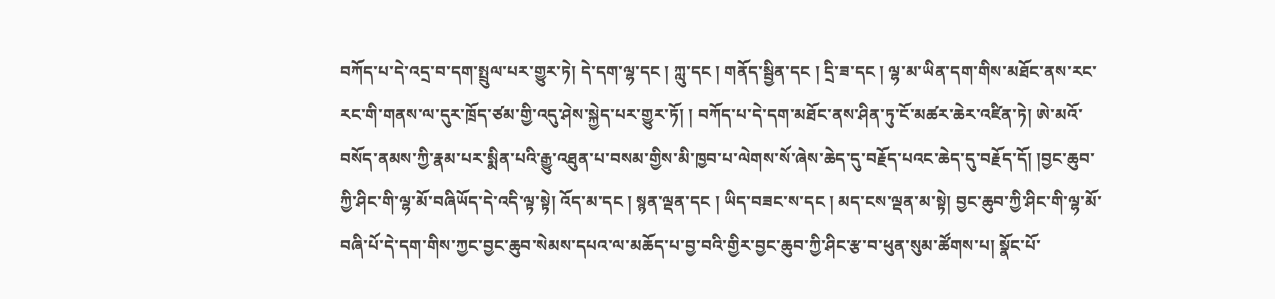བཀོད་པ་དེ་འདྲ་བ་དག་སྤྲུལ་པར་གྱུར་ཏེ། དེ་དག་ལྷ་དང ། ཀླུ་དང ། གནོད་སྦྱིན་དང ། དྲི་ཟ་དང ། ལྷ་མ་ཡིན་དག་གིས་མཐོང་ནས་རང་རང་གི་གནས་ལ་དུར་ཁྲོད་ཙམ་གྱི་འདུ་ཤེས་སྐྱེད་པར་གྱུར་ཏོ། ། བཀོད་པ་དེ་དག་མཐོང་ནས་ཤིན་ཏུ་ངོ་མཚར་ཆེར་འཛིན་ཏེ། ཨེ་མའོ་བསོད་ནམས་ཀྱི་རྣམ་པར་སྨིན་པའི་རྒྱུ་འཐུན་པ་བསམ་གྱིས་མི་ཁྱབ་པ་ལེགས་སོ་ཞེས་ཆེད་དུ་བརྗོད་པའང་ཆེད་དུ་བརྗོད་དོ། །བྱང་ཆུབ་ཀྱི་ཤིང་གི་ལྷ་མོ་བཞིཡོད་དེ་འདི་ལྟ་སྟེ། འོད་མ་དང ། སྙན་ལྡན་དང ། ཡིད་བཟང་ས་དང ། མད་ངས་ལྡན་མ་སྟེ། བྱང་ཆུབ་ཀྱི་ཤིང་གི་ལྷ་མོ་བཞི་པོ་དེ་དག་གིས་ཀྱང་བྱང་ཆུབ་སེམས་དཔའ་ལ་མཆོད་པ་བྱ་བའི་གྱིར་བྱང་ཆུབ་ཀྱི་ཤིང་རྩ་བ་ཕུན་སུམ་ཚོགས་པ། སྣོང་པོ་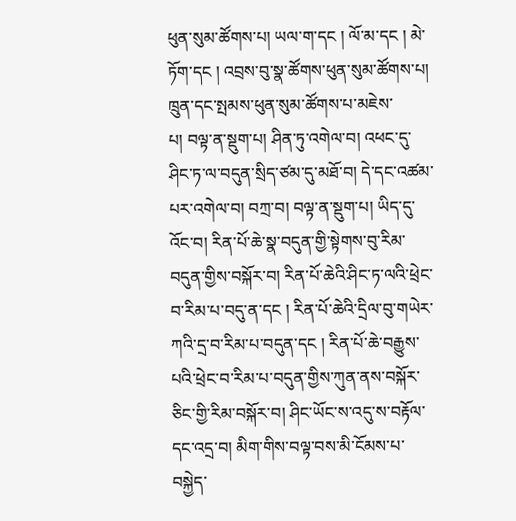ཕུན་སུམ་ཚོགས་པ། ཡལ་ག་དང ། ལོ་མ་དང ། མེ་ཏོག་དང ། འབྲས་བུ་སྣ་ཚོགས་ཕུན་སུམ་ཚོགས་པ། ཁྲུན་དང་སྤམས་ཕུན་སུམ་ཚོགས་པ་མཇེས་
པ། བལྟ་ན་སྡུག་པ། ཤིན་ཏུ་འགེལ་བ། འཕང་དུ་ཤིང་ཏ་ལ་བདུན་སྲིད་ཙམ་དུ་མཐོ་བ། དེ་དང་འཚམ་པར་འགེལ་བ། བཀྲ་བ། བལྟ་ན་སྡུག་པ། ཡིད་དུ་འོང་བ། རིན་པོ་ཆེ་སྣ་བདུན་གྱི་སྟེགས་བུ་རིམ་བདུན་གྱིས་བསྐོར་བ། རིན་པོ་ཆེའི་ཤིང་ཏ་ལའི་ཕྲེང་བ་རིམ་པ་བདུ་ན་དང ། རིན་པོ་ཆེའི་དྲིལ་བུ་གཡེར་ཀའི་དྲ་བ་རིམ་པ་བདུན་དང ། རིན་པོ་ཆེ་བརྒྱུས་པའི་ཕྲེང་བ་རིམ་པ་བདུན་གྱིས་ཀུན་ནས་བསྐོར་ཅིང་གྱི་རིམ་བསྐོར་བ། ཤིང་ཡོང་ས་འདུ་ས་བརྟོལ་དང་འདྲ་བ། མིག་གིས་བལྟ་བས་མི་ངོམས་པ་བསྐྱེད་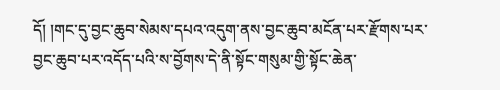དོ། །གང་དུ་བྱང་ཆུབ་སེམས་དཔའ་འདུག་ནས་བྱང་ཆུབ་མངོན་པར་རྫོགས་པར་བྱང་ཆུབ་པར་འདོད་པའི་ས་བྱོགས་དེ་ནི་སྟོང་གསུམ་གྱི་སྟོང་ཆེན་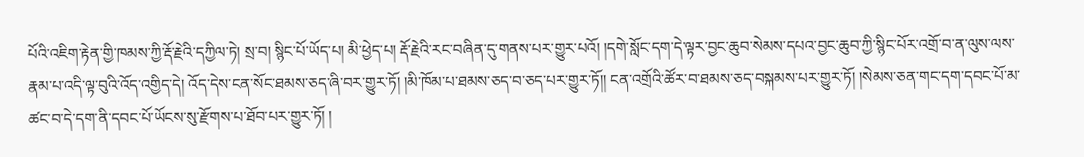པོའི་འཇིག་རྟེན་གྱི་ཁམས་ཀྱི་རྡོ་རྗེའི་དཀྱིལ་ཏེ། སྲ་བ། སྙིང་པོ་ཡོད་པ། མི་ཕྱེད་པ། རྡོ་རྗེའི་རང་བཞིན་དུ་གནས་པར་གྱུར་པའོ། །དགེ་སློང་དག་དེ་ལྟར་བྱང་ཆུབ་སེམས་དཔའ་བྱང་ཆུབ་ཀྱི་སྙིང་པོར་འགྲོ་བ་ན་ལུས་ལས་རྣམ་པ་འདི་ལྟ་བུའི་འོད་འགྱིད་དེ། འོད་དེས་ངན་སོང་ཐམས་ཅད་ཞི་བར་གྱུར་ཏོ། །མི་ཁོམ་པ་ཐམས་ཅད་བ་ཅད་པར་གྱུར་ཏོ།། ངན་འགྲོའི་ཚོར་བ་ཐམས་ཅད་བསྐམས་པར་གྱུར་ཏོ། །སེམས་ཅན་གང་དག་དབང་པོ་མ་ཚང་བ་དེ་དག་ནི་དབང་པོ་ཡོངས་སུ་རྫོགས་པ་ཐོབ་པར་གྱུར་ཏོ། །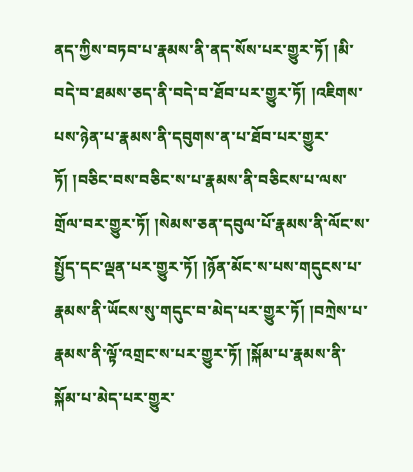ནད་ཀྱིས་བཏབ་པ་རྣམས་ནི་ནད་སོས་པར་གྱུར་ཏོ། །མི་བདེ་བ་ཐམས་ཅད་ནི་བདེ་བ་ཐོབ་པར་གྱུར་ཏོ། །འཇིགས་པས་ཉེན་པ་རྣམས་ནི་དབུགས་ན་པ་ཐོབ་པར་གྱུར་ཏོ། །བཅིང་བས་བཅིང་ས་པ་རྣམས་ནི་བཅིངས་པ་ལས་གྲོལ་བར་གྱུར་ཏོ། །སེམས་ཅན་དབུལ་པོ་རྣམས་ནི་ལོང་ས་སྤྱོད་དང་ལྡན་པར་གྱུར་ཏོ། །ཉོན་མོང་ས་པས་གདུངས་པ་རྣམས་ནི་ཡོངས་སུ་གདུང་བ་མེད་པར་གྱུར་ཏོ། །བཀྲེས་པ་རྣམས་ནི་ལྟོ་འགྲང་ས་པར་གྱུར་ཏོ། །སྐོམ་པ་རྣམས་ནི་སྐོམ་པ་མེད་པར་གྱུར་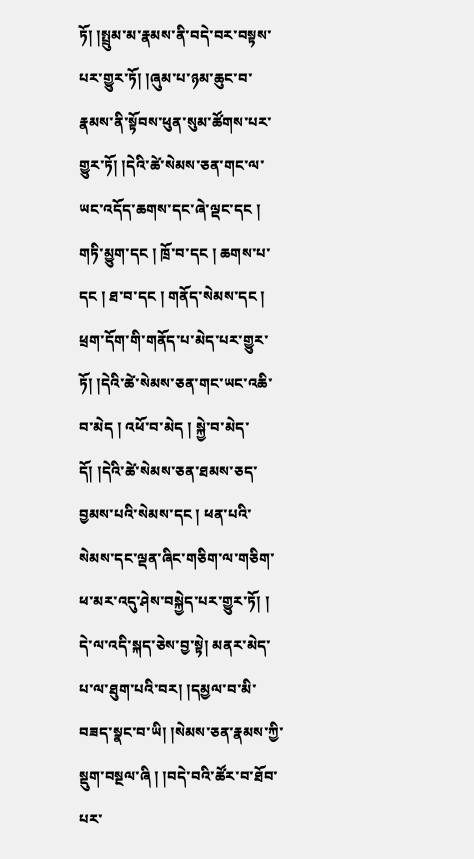ཏོ། །སྤྲུམ་མ་རྣམས་ནི་བདེ་བར་བསྟས་པར་གྱུར་ཏོ། །ཞུམ་པ་ཉམ་ཆུང་བ་རྣམས་ནི་སྟོབས་ཕུན་སུམ་ཚོགས་པར་གྱུར་ཏོ། །དེའི་ཚེ་སེམས་ཅན་གང་ལ་ཡང་འདོད་ཆགས་དང་ཞེ་ལྡང་དང ། གཏི་མྱུག་དང ། ཁྲོ་བ་དང ། ཆགས་པ་དང ། ཐ་བ་དང ། གནོད་སེམས་དང ། ཕྲག་དོག་གི་གནོད་པ་མེད་པར་གྱུར་ཏོ། །དེའི་ཚེ་སེམས་ཅན་གང་ཡང་འཆི་བ་མེད ། འཕོ་བ་མེད ། སྐྱེ་བ་མེད་དོ། །དེའི་ཚེ་སེམས་ཅན་ཐམས་ཅད་བྱམས་པའི་སེམས་དང ། ཕན་པའི་སེམས་དང་ལྡན་ཞིང་གཅིག་ལ་གཅིག་ཕ་མར་འདུ་ཤེས་བསྐྱེད་པར་གྱུར་ཏོ། ། དེ་ལ་འདི་སྐད་ཅེས་བྱ་སྟེ། མནར་མེད་པ་ལ་ཐུག་པའི་བར། །དམྱལ་བ་མི་བཟད་སྣང་བ་ཡི། །སེམས་ཅན་རྣམས་ཀྱི་སྡུག་བསྔལ་ཞི ། །བདེ་བའི་ཚོར་བ་ཐོབ་པར་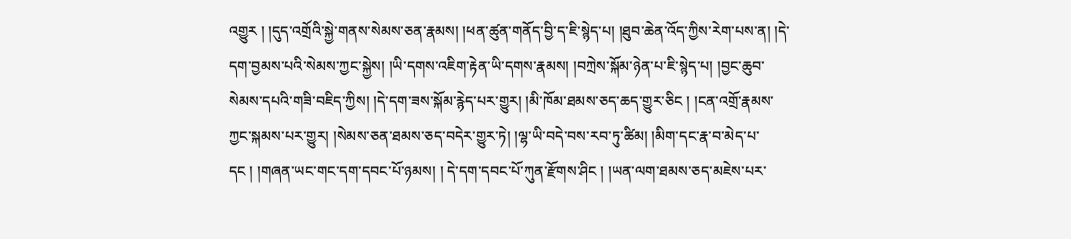འགྱུར ། །དུད་འགྲོའི་སྐྱེ་གནས་སེམས་ཅན་རྣམས། །ཕན་ཚུན་གནོད་བྱི་ད་ཇི་སྙེད་པ། །ཐུབ་ཆེན་འོད་ཀྱིས་རེག་པས་ན། །དེ་དག་བྱམས་པའི་སེམས་ཀྱང་སྐྱེས། །ཡི་དགས་འཇིག་རྟེན་ཡི་དགས་རྣམས། །བཀྲེས་སྐོམ་ཉེན་པ་ཇི་སྙེད་པ། །བྱང་ཆུབ་སེམས་དཔའི་གཟི་བཇིད་ཀྱིས། །དེ་དག་ཟས་སྐོམ་རྙེད་པར་གྱུར། །མི་ཁོམ་ཐམས་ཅད་ཆད་གྱུར་ཅིང ། །ངན་འགྲོ་རྣམས་ཀྱང་སྐམས་པར་གྱུར། །སེམས་ཅན་ཐམས་ཅད་བདེར་གྱུར་ཏེ། །ལྷ་ཡི་བདེ་བས་རབ་ཏུ་ཚིམ། །མིག་དང་རྣ་བ་མེད་པ་དང ། །གཞན་ཡང་གང་དག་དབང་པོ་ཉམས། ། དེ་དག་དབང་པོ་ཀུན་རྫོགས་ཤིང ། །ཡན་ལག་ཐམས་ཅད་མཇེས་པར་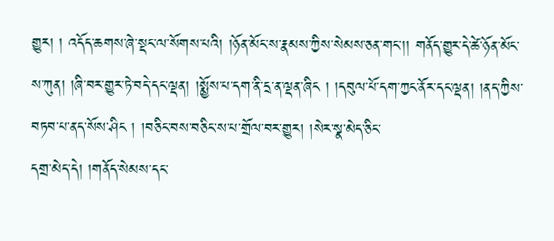གྱུར། ། འདོད་ཆགས་ཞེ་སྡང་ལ་སོགས་པའི། །ཉོན་མོང་ས་རྣམས་ཀྱིས་སེམས་ཅན་གང་།། གནོད་གྱུར་དེ་ཚེ་ཉོན་མོང་ས་ཀུན། །ཞི་བར་གྱུར་ཏེ་བདེ་དང་ལྡན། །སྨྱོས་པ་དག་ནི་དྲ་ན་ལྡན་ཞིང ། །དབུལ་པོ་དག་ཀྱང་ནོར་དང་ལྡན། །ནད་ཀྱིས་བཏབ་པ་ནད་སོས་ཤིང ། །བཅིང་བས་བཅིང་ས་པ་གྲོལ་བར་གྱུར། །སེར་སྣ་མེད་ཅིང་
དགྲ་མེད་དེ། །གནོད་སེམས་དང་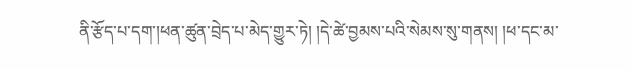ནི་རྩོད་པ་དག་།ཕན་ཚུན་བྲེད་པ་མེད་གྱུར་ཏེ། །དེ་ཚེ་བྱམས་པའི་སེམས་སུ་གནས། །ཕ་དང་མ་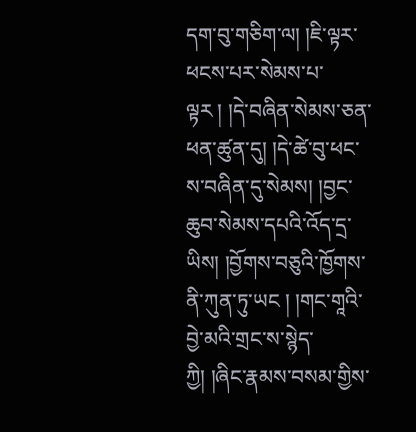དག་བུ་གཅིག་ལ། །ཇི་ལྟར་ཕངས་པར་སེམས་པ་ལྟར ། །དེ་བཞིན་སེམས་ཅན་ཕན་ཚུན་དུ། །དེ་ཚེ་བུ་ཕང་ས་བཞིན་དུ་སེམས། །བྱང་ཆུབ་སེམས་དཔའི་འོད་དྲ་ཡིས། །བྱོགས་བཅུའི་ཁྱོགས་ནི་ཀུན་ཏུ་ཡང ། །གང་གཱའི་བྱེ་མའི་གྲང་ས་སྙེད་ཀྱི། །ཞིང་རྣམས་བསམ་གྱིས་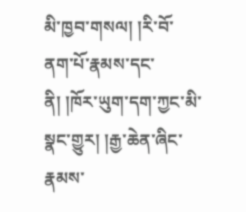མི་ཁྱབ་གསལ། །རི་བོ་ནག་པོ་རྣམས་དང་ནི། །ཁོར་ཡུག་དག་ཀྱང་མི་སྣང་གྱུར། །རྒྱ་ཆེན་ཞིང་རྣམས་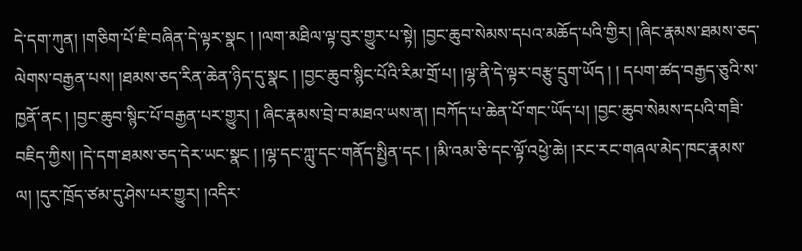དེ་དག་ཀུན། །གཅིག་པོ་ཇི་བཞིན་དེ་ལྟར་སྣང ། །ལག་མཐིལ་ལྟ་བུར་གྱུར་པ་སྟེ། །བྱང་ཆུབ་སེམས་དཔའ་མཆོད་པའི་གྱིར། །ཞིང་རྣམས་ཐམས་ཅད་ལེགས་བརྒྱན་པས། །ཐམས་ཅད་རིན་ཆེན་ཉིད་དུ་སྣང ། །བྱང་ཆུབ་སྙིང་པོའི་རིམ་གྲོ་པ། །ལྷ་ནི་དེ་ལྟར་བརྩུ་དྲུག་ཡོད ། ། དཔག་ཚད་བརྒྱད་ཅུའི་ས་ཁྱནོ་ནང ། །བྱང་ཆུབ་སྙིང་པོ་བརྒྱན་པར་གྱུར། ། ཞིང་རྣམས་བྲེ་བ་མཐའ་ཡས་ན། །བཀོད་པ་ཆེན་པོ་གང་ཡོད་པ། །བྱང་ཆུབ་སེམས་དཔའི་གཟི་བཇིད་ཀྱིས། །དེ་དག་ཐམས་ཅད་དེར་ཡང་སྣང ། །ལྷ་དང་ཀླུ་དང་གནོད་སྤྱིན་དང ། །མི་འམ་ཅི་དང་ལྟོ་འཕྱེ་ཆེ། །རང་རང་གཞལ་མེད་ཁང་རྣམས་ལ། །དུར་ཁྲོད་ཙམ་དུ་ཤེས་པར་གྱུར། །འདིར་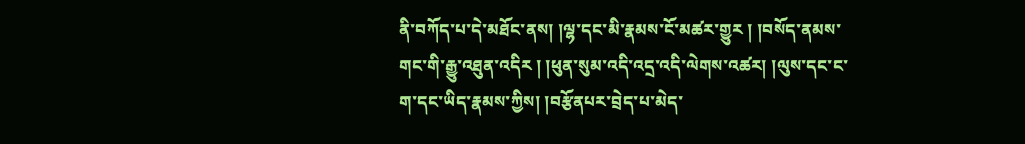ནི་བཀོད་པ་དེ་མཐོང་ནས། །ལྷ་དང་མི་རྣམས་ངོ་མཚར་གྱུར ། །བསོད་ནམས་གང་གི་རྒྱུ་འཐུན་འདིར ། །ཕུན་སུམ་འདི་འདྲ་འདི་ལེགས་འཚར། །ལུས་དང་ང་ག་དང་ཡིད་རྣམས་ཀྱིས། །བརྩོནཔར་བྲེད་པ་མེད་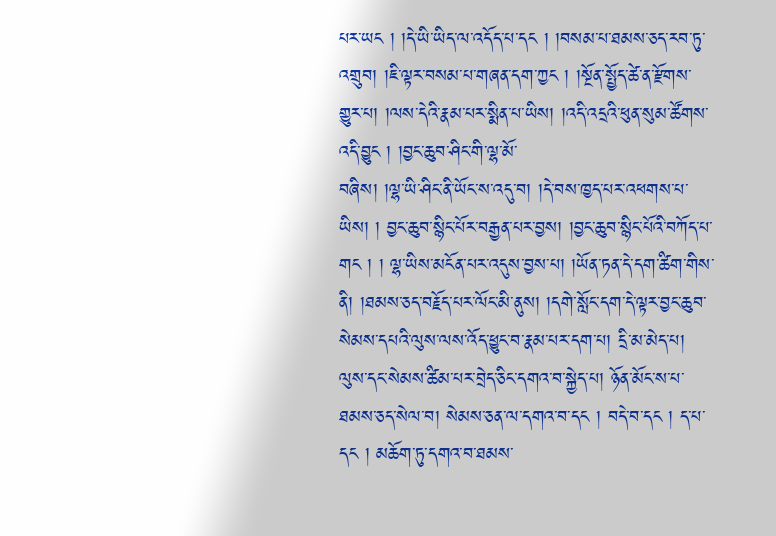པར་ཡང ། །དེ་ཡི་ཡིད་ལ་འདོད་པ་དང ། །བསམ་པ་ཐམས་ཅད་རབ་ཏུ་འགྲུབ། །ཇི་ལྟར་བསམ་པ་གཞན་དག་ཀྱང ། །སྔོན་སྤྱོད་ཚེ་ན་རྫོགས་གྱུར་པ། །ལས་དེའི་རྣམ་པར་སྨིན་པ་ཡིས། །འདི་འདྲའི་ཕུན་སུམ་ཚོགས་འདི་བྱུང ། །བྱང་ཆུབ་ཤིང་གི་ལྷ་མོ་
བཞིས། །ལྷ་ཡི་ཤིང་ནི་ཡོང་ས་འདུ་བ། །དེ་བས་ཁྱད་པར་འཕགས་པ་ཡིས། ། བྱང་ཆུབ་སྙིང་པོར་བརྒྱན་པར་བྱས། །བྱང་ཆུབ་སྙིང་པོའི་བཀོད་པ་གང ། ། ལྷ་ཡིས་མངོན་པར་འདུས་བྱས་པ། །ཡོན་ཏན་དེ་དག་ཚིག་གིས་ནི། །ཐམས་ཅད་བརྗོད་པར་ལོང་མི་ནུས། །དགེ་སློང་དག་དེ་ལྟར་བྱང་ཆུབ་སེམས་དཔའི་ལུས་ལས་འོད་ཕྱུང་བ་རྣམ་པར་དག་པ། དྲི་མ་མེད་པ། ལུས་དང་སེམས་ཚིམ་པར་བྲེད་ཅིང་དགའ་བ་སྐྱེད་པ། ཉོན་མོང་ས་པ་ཐམས་ཅད་སེལ་བ། སེམས་ཅན་ལ་དགའ་བ་དང ། བདེ་བ་དང ། ད་པ་དང ། མཆོག་ཏུ་དགའ་བ་ཐམས་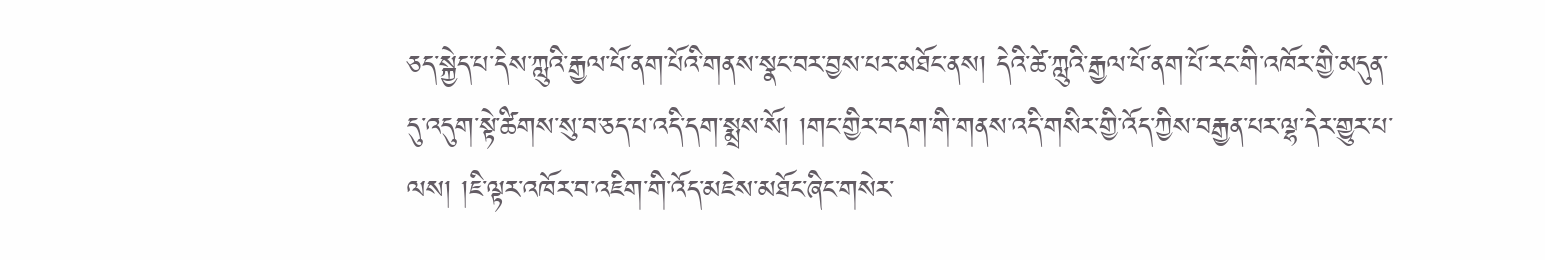ཅད་སྐྱེད་པ་དེས་ཀླུའི་རྒྱལ་པོ་ནག་པོའི་གནས་སྣང་བར་བྱས་པར་མཐོང་ནས། དེའི་ཚེ་ཀླུའི་རྒྱལ་པོ་ནག་པོ་རང་གི་འཁོར་གྱི་མདུན་དུ་འདུག་སྟེ་ཚིགས་སུ་བ་ཅད་པ་འདི་དག་སྨྲས་སོ། །གང་གྱིར་བདག་གི་གནས་འདི་གསིར་གྱི་འོད་ཀྱིས་བརྒྱན་པར་ལྷ་དེར་གྱུར་པ་ལས། །ཇི་ལྟར་འཁོར་བ་འཇིག་གི་འོད་མཇེས་མཐོང་ཞིང་གསེར་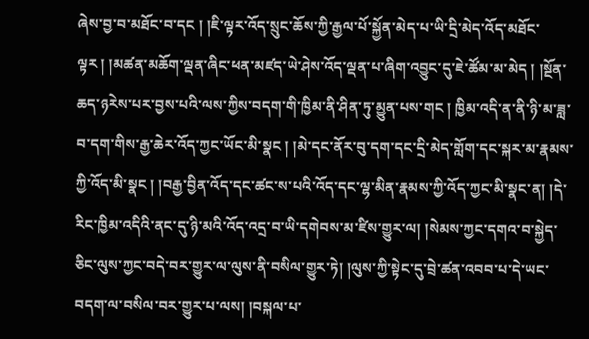ཞེས་བྱ་བ་མཐོང་བ་དང ། །ཇི་ལྟར་འོད་སྲུང་ཆོས་ཀྱི་རྒྱལ་པོ་སྐྱོན་མེད་པ་ཡི་དྲི་མེད་འོད་མཐོང་ལྟར ། །མཚན་མཆོག་ལྡན་ཞིང་ཕན་མཛད་ཡེ་ཤེས་འོད་ལྡན་པ་ཞིག་འབྱུང་དུ་ཇེ་ཚོམ་མ་མེད ། །སྔོན་ཆད་ཉརེས་པར་བྱས་པའི་ལས་ཀྱིས་བདག་གི་ཁྱིམ་ནི་ཤིན་ཏུ་མྱུན་པས་གང ། ཁྱིམ་འདི་ན་ནི་ཉི་མ་ཟླ་བ་དག་གིས་རྒྱ་ཆེར་འོད་ཀྱང་ཡོང་མི་སྣང ། །མེ་དང་ནོར་བུ་དག་དང་དྲི་མེད་གློག་དང་སྐར་མ་རྣམས་ཀྱི་འོད་མི་སྣང ། །བརྒྱ་བྱིན་འོད་དང་ཚང་ས་པའི་འོད་དང་ལྷ་མིན་རྣམས་ཀྱི་འོད་ཀྱང་མི་སྣང་ན། །དེ་རིང་ཁྱིམ་འདིའི་ནང་དུ་ཉི་མའི་འོད་འདྲ་བ་ཡི་དགེབས་མ་ཛིས་གྱུར་ལ། །སེམས་ཀྱང་དགའ་བ་སྐྱེད་ཅིང་ལུས་ཀྱང་བདེ་བར་གྱུར་ལ་ལུས་ནི་བསིལ་གྱུར་ཏེ། །ལུས་ཀྱི་སྟེང་དུ་བྲེ་ཚན་འབབ་པ་དེ་ཡང་བདག་ལ་བསིལ་བར་གྱུར་པ་ལས། །བསྐལ་པ་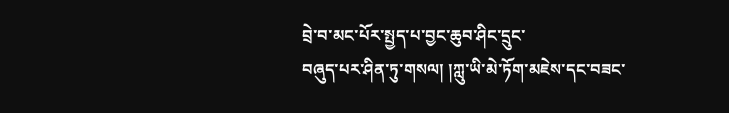བྲེ་བ་མང་པོར་སྤྱད་པ་བྱང་ཆུབ་ཤིང་དྲུང་
བཞུད་པར་ཤིན་ཏུ་གསལ། །ཀླུ་ཡི་མེ་ཏོག་མཇེས་དང་བཟང་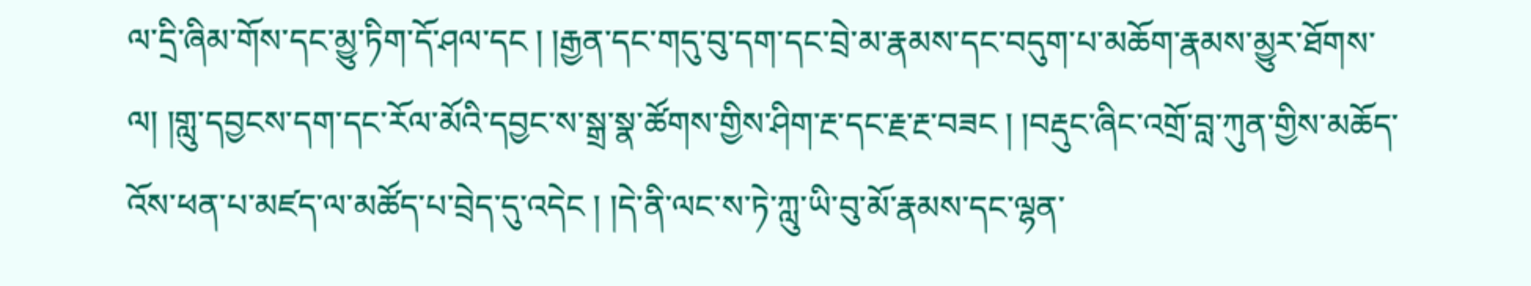ལ་དྲི་ཞིམ་གོས་དང་མྱུ་ཏིག་དོ་ཤལ་དང ། །རྒྱན་དང་གདུ་བུ་དག་དང་བྲེ་མ་རྣམས་དང་བདུག་པ་མཆོག་རྣམས་མྱུར་ཐོགས་ལ། །གླུ་དབྱངས་དག་དང་རོལ་མོའི་དབྱང་ས་སྒྲ་སྣ་ཚོགས་གྱིས་ཤིག་རྔ་དང་རྗ་རྔ་བཟང ། །བརྡུང་ཞིང་འགྲོ་བླ་ཀུན་གྱིས་མཆོད་འོས་ཕན་པ་མཛད་ལ་མཚོད་པ་བྲེད་དུ་འདེང ། །དེ་ནི་ལང་ས་ཏེ་ཀླུ་ཡི་བུ་མོ་རྣམས་དང་ལྷན་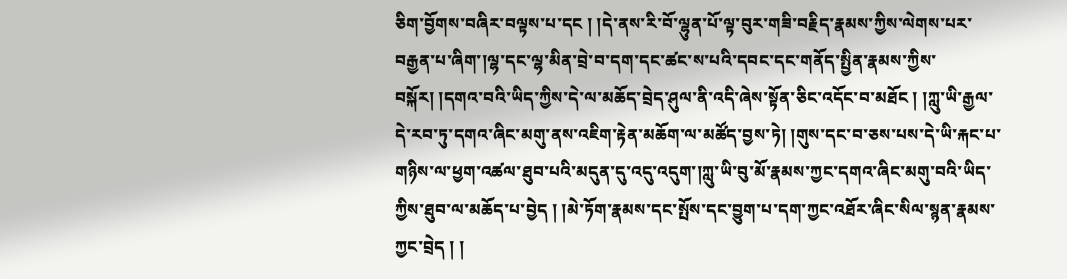ཅིག་བྱོགས་བཞིར་བལྟས་པ་དང ། །དེ་ནས་རི་བོ་ལྷུན་པོ་ལྟ་བུར་གཟི་བརྗིད་རྣམས་ཀྱིས་ལེགས་པར་བརྒྱན་པ་ཞིག་།ལྷ་དང་ལྷ་མིན་བྲེ་བ་དག་དང་ཚང་ས་པའི་དབང་དང་གནོད་སྤྱིན་རྣམས་ཀྱིས་བསྐོར། །དགའ་བའི་ཡིད་ཀྱིས་དེ་ལ་མཆོད་བྲེད་ཤུལ་ནི་འདི་ཞེས་སྟོན་ཅིང་འདོང་བ་མཐོང ། །ཀླུ་ཡི་རྒྱལ་དེ་རབ་ཏུ་དགའ་ཞིང་མགུ་ནས་འཇིག་རྟེན་མཆོག་ལ་མཚོད་བྱས་ཏེ། །གུས་དང་བ་ཅས་པས་དེ་ཡི་རྐང་པ་གཉིས་ལ་ཕྱག་འཚལ་ཐུབ་པའི་མདུན་དུ་འདུ་འདུག་།ཀླུ་ཡི་བུ་མོ་རྣམས་ཀྱང་དགའ་ཞིང་མགུ་བའི་ཡིད་ཀྱིས་ཐུབ་ལ་མཆོད་པ་བྱེད ། །མེ་ཏོག་རྣམས་དང་སྤོས་དང་བྱུག་པ་དག་ཀྱང་འཐོར་ཞིང་སིལ་སྙན་རྣམས་ཀྱང་བྲེད ། །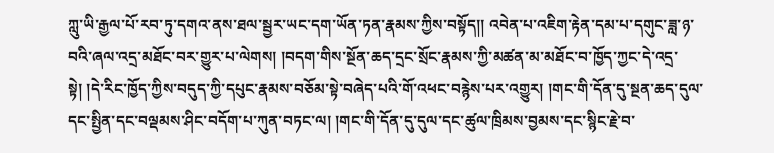ཀླུ་ཡི་རྒྱལ་པོ་རབ་ཏུ་དགའ་ནས་ཐལ་སྦྱར་ཡང་དག་ཡོན་ཏན་རྣམས་ཀྱིས་བསྟོད།། འབེན་པ་འཇིག་རྟེན་དམ་པ་དགུང་ཟླ་ཉ་བའི་ཞལ་འདྲ་མཐོང་བར་གྱུར་པ་ལེགས། །བདག་གིས་སྔོན་ཆད་དྲང་སྲོང་རྣམས་ཀྱི་མཚན་མ་མཐོང་བ་ཁྱོད་ཀྱང་དེ་འདྲ་སྟེ། །དེ་རིང་ཁྱོད་ཀྱིས་བདུད་ཀྱི་དཔུང་རྣམས་བཅོམ་སྟེ་བཞེད་པའི་གོ་འཕང་བརྙེས་པར་འགྱུར། །གང་གི་དོན་དུ་སྔན་ཆད་དུལ་དང་སྤྱིན་དང་བལྡམས་ཤིང་བདོག་པ་ཀུན་བཏང་ལ། །གང་གི་དོན་དུ་དུལ་དང་ཚུལ་ཁྲིམས་བྱམས་དང་སྙིང་རྗེ་བ་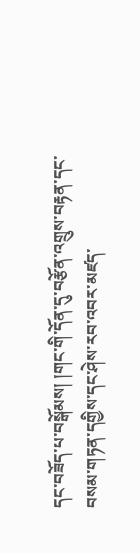དང་བཟོད་པ་བསྒོམས། །གང་གི་དོན་དུ་བརྩོན་འགྲུས་བརྟན་དང་བསམ་གཏན་དགྱིས་དང་ཤེས་རབ་འབར་མཛད་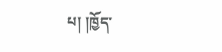པ། །ཁྱོད་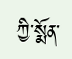ཀྱི་སྨོན་